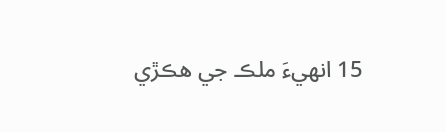15 انھيءَ ملڪ جي ھڪڙي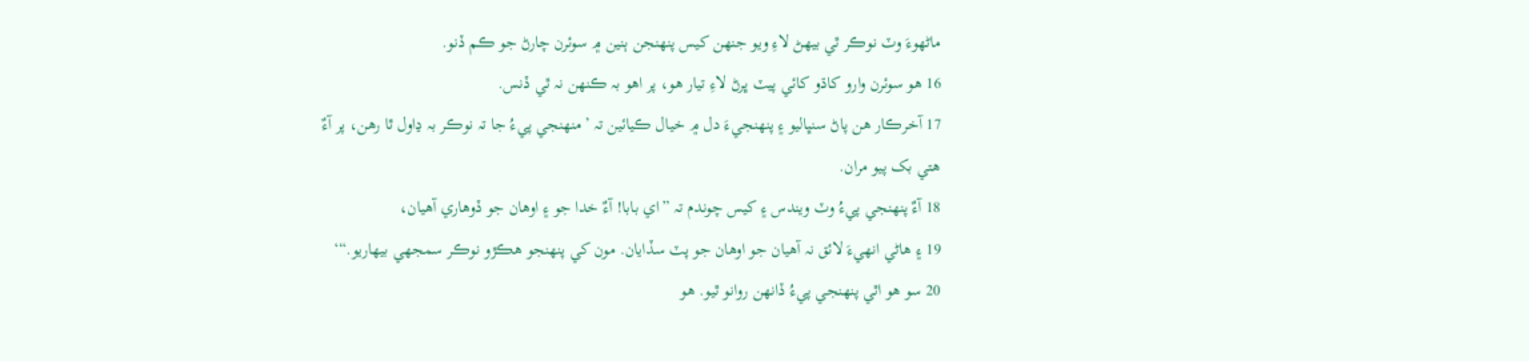ماڻھوءَ وٽ نوڪر ٿي بيھڻ لاءِ ويو جنھن کيس پنھنجن ٻنين ۾ سوئرن چارڻ جو ڪم ڏنو.
16 ھو سوئرن وارو کاڌو کائي پيٽ ڀرڻ لاءِ تيار ھو، پر اھو بہ ڪنھن نہ ٿي ڏنس.
17 آخرڪار ھن پاڻ سنڀاليو ۽ پنھنجيءَ دل ۾ خيال ڪيائين تہ ’منھنجي پيءُ جا تہ نوڪر بہ ڍاول ٿا رھن، پر آءٌ ھتي بک پيو مران.
18 آءٌ پنھنجي پيءُ وٽ ويندس ۽ کيس چوندم تہ ”اي بابا! آءٌ خدا جو ۽ اوھان جو ڏوھاري آھيان،
19 ۽ ھاڻي انھيءَ لائق نہ آھيان جو اوھان جو پٽ سڏايان. مون کي پنھنجو ھڪڙو نوڪر سمجھي بيھاريو.“‘
20 سو ھو اٿي پنھنجي پيءُ ڏانھن روانو ٿيو. ھو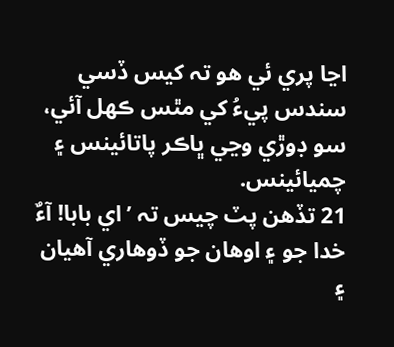اڃا پري ئي ھو تہ کيس ڏسي سندس پيءُ کي مٿس ڪھل آئي، سو ڊوڙي وڃي ڀاڪر پاتائينس ۽ چميائينس.
21 تڏھن پٽ چيس تہ ’اي بابا! آءٌ خدا جو ۽ اوھان جو ڏوھاري آھيان ۽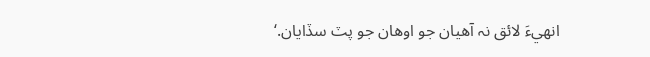انھيءَ لائق نہ آھيان جو اوھان جو پٽ سڏايان.‘